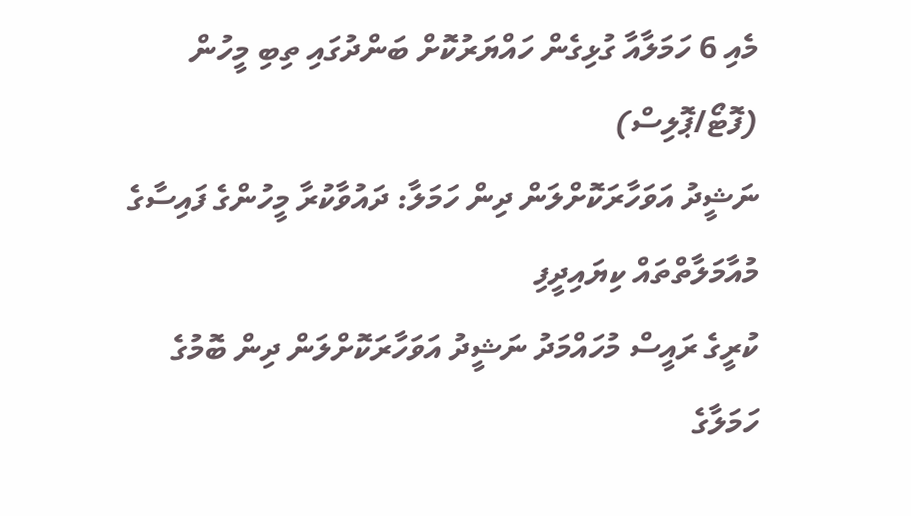މެއި 6 ހަމަލާއާ ގުޅިގެން ހައްޔަރުކޮށް ބަންދުގައި ތިބި މީހުން (ފޮޓޯ/ޕޮލިސް)
ނަޝީދު އަވަހާރަކޮށްލަން ދިން ހަމަލާ: ދައުވާކުރާ މީހުންގެ ފައިސާގެ މުއާމަލާތްތައް ކިޔައިދީފި
ކުރީގެ ރައީސް މުހައްމަދު ނަޝީދު އަވަހާރަކޮށްލަން ދިން ބޮމުގެ ހަމަލާގެ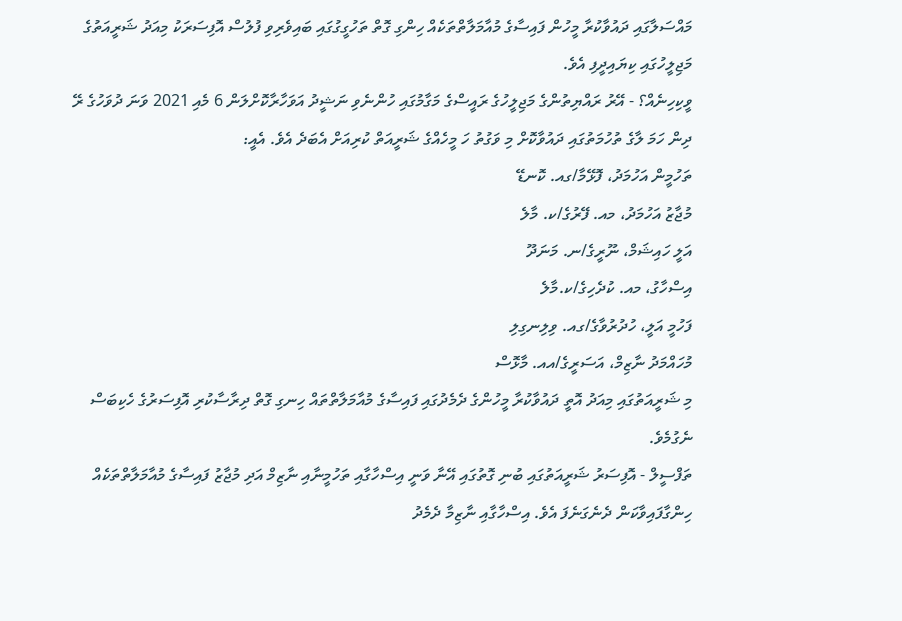މައްސަލާގައި ދައުވާކުރާ މީހުން ފައިސާގެ މުއާމަލާތްތަކެއް ހިންގި ގޮތް ތަހުގީގުގައި ބައިވެރިވި ފުލުސް އޮފިސަރަކު މިއަދު ޝަރީއަތުގެ މަޖިލީހުގައި ކިޔައިދީފި އެވެ.
ވީކިހިނެއް؟ - އޭރު ރައްޔިތުންގެ މަޖިލީހުގެ ރައީސްގެ މަގާމުގައި ހުންނެވި ނަޝީދު އަވަހާރާކޮށްލަން 6 މެއި 2021 ވަނަ ދުވަހުގެ ރޭ ދިން ހަމަ ލާގެ ތުހުމަތުގައި ދައުވާކޮށް މި ވަގުތު ހަ މީހެއްގެ ޝަރީއަތް ކުރިއަށް އެބަދެ އެވެ. އެއީ:
ތަހުމީން އަހުމަދު، ފޮޅޭމާ/ގއ. ކޮނޑޭ
މުޖާޒު އަހުމަދު، މއ. ފޭރުގެ/ކ. މާލެ
އަލީ ހައިޝަމް، ނޫރީގެ/ނ. މަނަދޫ
އިސްހާގު، މއ. ކުދެހިގެ/ކ.މާލެ
ފަހުމީ އަލީ، ހުދުރުވާގެ/ގއ. ވިލިނގިލި
މުހައްމަދު ނާޒިމް، އަސަރީގެ/އއ. މާޅޮސް
މި ޝަރީއަތުގައި މިއަދު އޮތީ ދައުވާކުރާ މީހުންގެ ދެމެދުގައި ފައިސާގެ މުއާމަލާތްތައް ހިނގި ގޮތް ދިރާސާކުރި އޮފިސަރުގެ ހެކިބަސް ނެގުމެވެ.
ތަފްސީލް - އޮފިސަރު ޝަރީއަތުގައި ބުނި ގޮތުގައި އޭނާ ވަނީ އިސްހާގާއި ތަހުމީނާއި ނާޒިމް އަދި މުޖާޒު ފައިސާގެ މުއާމަލާތްތަކެއް ހިންގާފައިވާކަން ދެނެގަނެފަ އެވެ. އިސްހާގާއި ނާޒިމާ ދެމެދު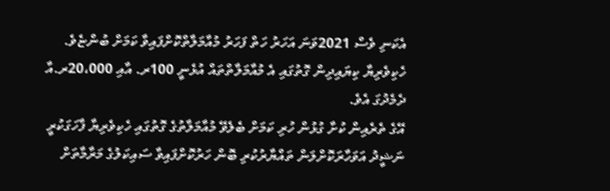އެކަނި ވެސް 2021ވަނަ އަހަރު ހަތް ފަހަރު މުއާމަލާތްކޮށްފައިވާ ކަމަށް ބުންޏެވެ.
ހެކިވެރިޔާ ކިޔައިދިން ގޮތުގައި އެ މުއާމަލާތްތައް އުޅެނީ 100ރ. އާއި 20،000ރ.އާ ދެމެދުގަ އެވެ.
އޭގެ ތެރެއިން ކުށާ ގުޅުން ހުރި ކަމަށް ބެލެވޭ މުއާމަލާތުގެ ގޮތުގައި ހެކިވެރިޔާ ފާހަގަކުރީ ނަޝީދު އަވަހާރަކޮށްލަން ތައްޔާރުކުރި ބޮން ހަރުކޮށްފައިވާ ސައިކަލުގެ މަރާމާތަށް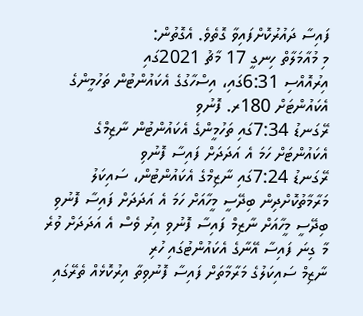ފައިސާ ދައުރުކޮށްފައިވާ ގޮތެވެ. އެގޮތުން:
މި މުއާމަލާތް ހިނގީ 17 މާޗު 2021ގައި
އިރުއޮއްސި 6:31ގައި، އިސްހާގުގެ އެކައުންޓުން ތަހުމީންގެ އެކައުންޓަށް 180ރ. ފޮނުވި
ރޭގަނޑު 7:34ގައި ތަހުމީންގެ އެކައުންޓުން ނާޒިމްގެ އެކައުންޓަށް ހަމަ އެ އަދަދަށް ފައިސާ ފޮނުވި
ރޭގަނޑު 7:24ގައި ނާޒިމްގެ އެކައުންޓުން، ސައިކަލު މަރާމާތުކޮށްދިން ބިދޭސީ މީހާއަށް ހަމަ އެ އަދަދަށް ފައިސާ ފޮނުވި
ބިދޭސީ މީހާއަށް ނާޒިމް ފައިސާ ފޮނުވި އިރު ވެސް އެ އަދަދަށް ވުރެ މާ ގިނަ ފައިސާ އޭނާގެ އެކައުންޓުގައި ހުރި
ނާޒިމް ސައިކަލުގެ މަރާމާތަށް ފައިސާ ފޮނުވިތާ އިރުކޮޅެއް ތެރޭގައި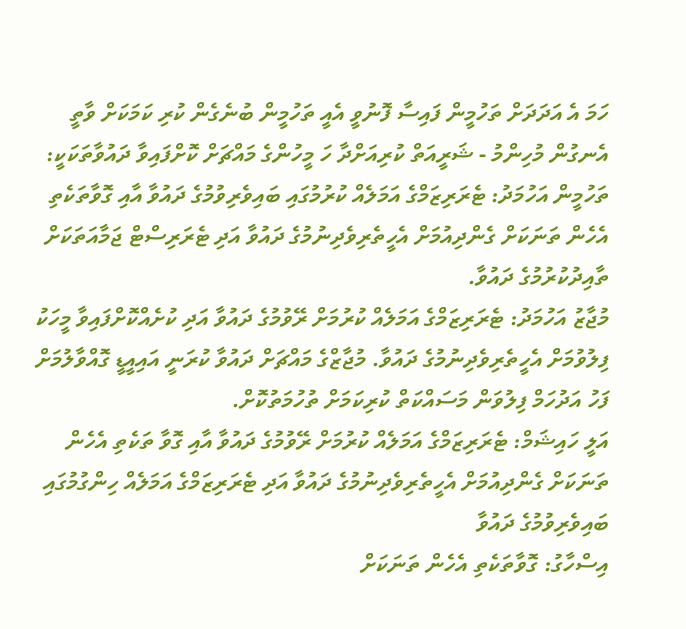ހަމަ އެ އަދަދަށް ތަހުމީން ފައިސާ ފޮނުވީ އެއީ ތަހުމީން ބުނެގެން ކުރި ކަމަކަށް ވާތީ
އެނގުން މުހިންމު - ޝަރީއަތް ކުރިއަށްދާ ހަ މީހުންގެ މައްޗަށް ކޮށްފައިވާ ދައުވާތަކަކީ:
ތަހުމީން އަހުމަދު: ޓެރަރިޒަމްގެ އަމަލެއް ކުރުމުގައި ބައިވެރިވުމުގެ ދައުވާ އާއި ގޮވާތަކެތި އެހެން ތަނަކަށް ގެންދިއުމަށް އެހީތެރިވެދިނުމުގެ ދައުވާ އަދި ޓެރަރިސްޓް ޖަމާއަތަކަށް ތާއިދުކުރުމުގެ ދައުވާ.
މުޖާޒު އަހުމަދު: ޓެރަރިޒަމްގެ އަމަލެއް ކުރުމަށް ރޭވުމުގެ ދައުވާ އަދި ކުށެއްކޮށްފައިވާ މީހަކު ފިލުވުމަށް އެހީތެރިވެދިނުމުގެ ދައުވާ. މުޖާޒްގެ މައްޗަށް ދައުވާ ކުރަނީ އައިއީޑީ ގޮއްވާލުމަށް ފަހު އަދުހަމް ފިލުވަން މަސައްކަތް ކުރިކަމަށް ތުހުމަތުކޮށް.
އަލީ ހައިޝަމް: ޓެރަރިޒަމްގެ އަމަލެއް ކުރުމަށް ރޭވުމުގެ ދައުވާ އާއި ގޮވާ ތަކެތި އެހެން ތަނަކަށް ގެންދިއުމަށް އެހީތެރިވެދިނުމުގެ ދައުވާ އަދި ޓެރަރިޒަމްގެ އަމަލެއް ހިންގުމުގައި ބައިވެރިވުމުގެ ދައުވާ
އިސްހާގު: ގޮވާތަކެތި އެހެން ތަނަކަށް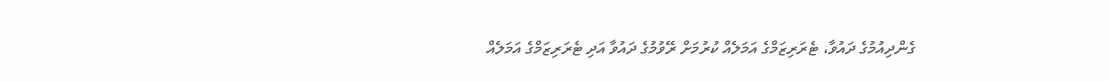ގެންދިއުމުގެ ދައުވާ، ޓެރަރިޒަމްގެ އަމަލެއް ކުރުމަށް ރޭވުމުގެ ދައުވާ އަދި ޓެރަރިޒަމްގެ އަމަލެއް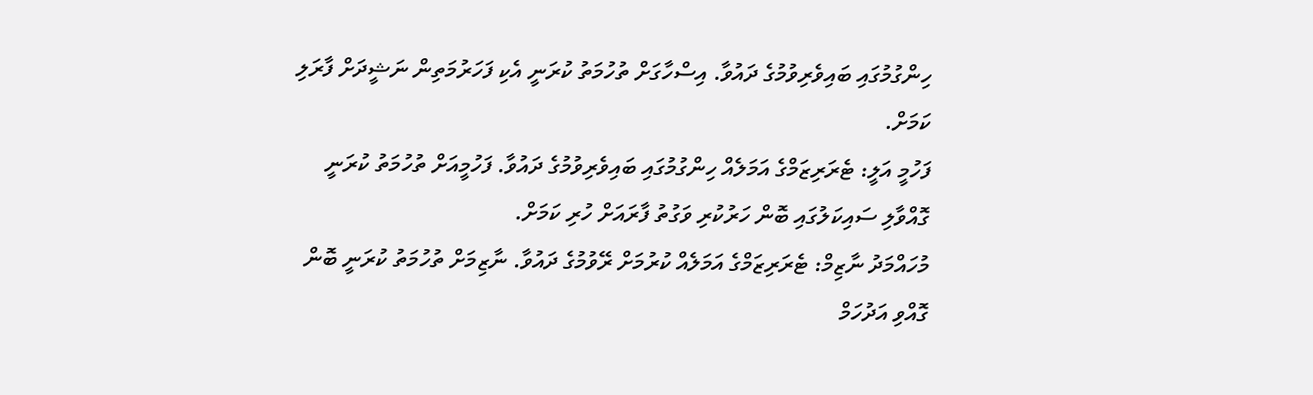ހިންގުމުގައި ބައިވެރިވުމުގެ ދައުވާ. އިސްހާގަށް ތުހުމަތު ކުރަނީ އެކި ފަހަރުމަތިން ނަޝީދަށް ފާރަލި ކަމަށް.
ފަހުމީ އަލީ: ޓެރަރިޒަމްގެ އަމަލެއް ހިންގުމުގައި ބައިވެރިވުމުގެ ދައުވާ. ފަހުމީއަށް ތުހުމަތު ކުރަނީ ގޮއްވާލި ސައިކަލުގައި ބޮން ހަރުކުރި ވަގުތު ފާރައަށް ހުރި ކަމަށް.
މުހައްމަދު ނާޒިމް: ޓެރަރިޒަމްގެ އަމަލެއް ކުރުމަށް ރޭވުމުގެ ދައުވާ. ނާޒިމަށް ތުހުމަތު ކުރަނީ ބޮން ގޮއްވި އަދުހަމް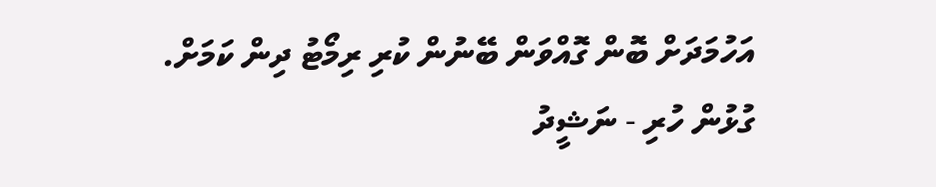އަހުމަދަށް ބޮން ގޮއްވަން ބޭނުން ކުރި ރިމޯޓު ދިން ކަމަށް.
ގުޅުން ހުރި - ނަޝީދު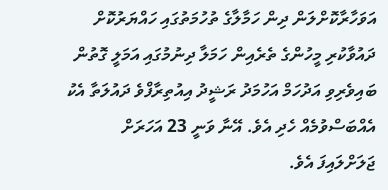އަވަހާރާކޮށްލަން ދިން ހަމާލާގެ ތުހުމަތުގައި ހައްޔަރުކޮށް ދައުވާކުރި މީހުންގެ ތެރެއިން ހަމަލާ ދިނުމުގައި އަމަލީ ގޮތުން ބައިވެރިވި އަދުހަމް އަހުމަދު ރަޝީދު އިއުތިރާފްވެ ދައުލަތާ އެކު އެއްބަސްވުމެއް ހެދި އެވެ. އޭނާ ވަނީ 23 އަހަރަށް ޖަލަށްލައިފަ އެވެ.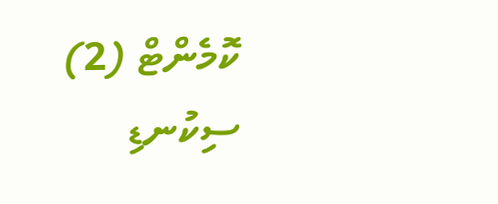ކޮމެންޓް (2)
ސިކުނޑި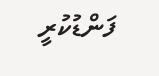ފަންޑުކުރީ